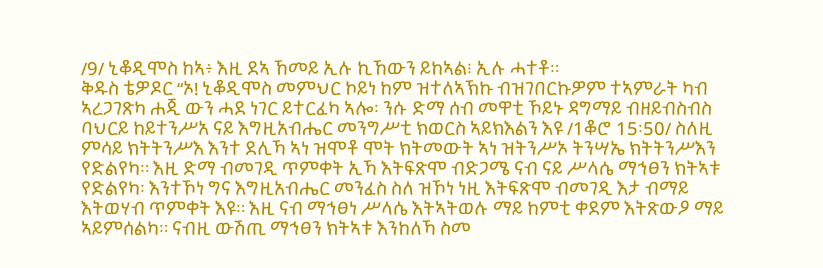/9/ ኒቆዲሞስ ከኣ፥ እዚ ደኣ ኸመይ ኢሉ ኪኸውን ይከኣል፧ ኢሉ ሓተቶ።
ቅዱስ ቴዎዶር “ኦ! ኒቆዲሞስ መምህር ኮይነ ከም ዝተለኣኽኩ ብዝገበርኩዎም ተኣምራት ካብ ኣረጋገጽካ ሐጂ ውን ሓደ ነገር ይተርፈካ ኣሎ፡ ንሱ ድማ ሰብ መዋቲ ኾይኑ ዳግማይ ብዘይብስብስ ባህርይ ከይተንሥአ ናይ እግዚአብሔር መንግሥቲ ክወርስ ኣይክእልን እዩ /1ቆሮ 15፡50/ ስለዚ ምሳይ ክትትንሥእ እንተ ደሊኻ ኣነ ዝሞቶ ሞት ክትመውት ኣነ ዝትንሥኦ ትንሣኤ ክትትንሥእን የድልየካ። እዚ ድማ ብመገዲ ጥምቀት ኢኻ እትፍጽሞ ብድጋሜ ናብ ናይ ሥላሴ ማኅፀን ክትኣቱ የድልየካ፡ እንተኾነ ግና እግዚአብሔር መንፈስ ስለ ዝኾነ ነዚ እትፍጽሞ ብመገዲ እታ ብማይ እትወሃብ ጥምቀት እዩ። እዚ ናብ ማኅፀነ ሥላሴ እትኣትወሉ ማይ ከምቲ ቀደም እትጽውዖ ማይ ኣይምሰልካ። ናብዚ ውሽጢ ማኅፀን ክትኣቱ እንከለኻ ስመ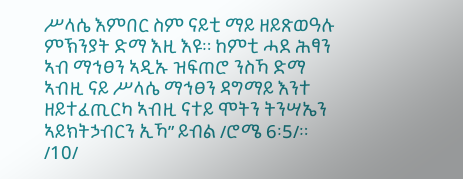ሥላሴ እምበር ስም ናይቲ ማይ ዘይጽወዓሉ ምኽንያት ድማ እዚ እዩ። ከምቲ ሓደ ሕፃን ኣብ ማኅፀን ኣዲኡ ዝፍጠሮ ንስኻ ድማ ኣብዚ ናይ ሥላሴ ማኅፀን ዳግማይ እንተ ዘይተፈጢርካ ኣብዚ ናተይ ሞትን ትንሣኤን ኣይክትኃብርን ኢኻ” ይብል /ሮሜ 6፡5/።
/10/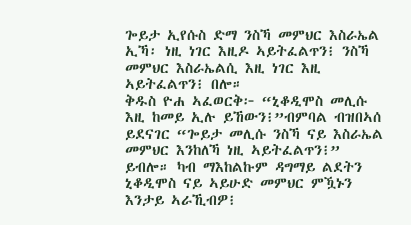ጐይታ ኢየሱስ ድማ ንስኻ መምህር እስራኤል ኢኻ፡ ነዚ ነገር እዚዶ ኣይትፈልጥን፧ ንስኻ መምህር እስራኤልሲ እዚ ነገር እዚ ኣይትፈልጥን፧ በሎ።
ቅዱስ ዮሐ ኣፈወርቅ፦ “ኒቆዲሞስ መሊሱ እዚ ከመይ ኢሉ ይኸውን፧”ብምባል ብዝበኣሰ ይደናገር “ጐይታ መሊሱ ንስኻ ናይ እስራኤል መምህር እንከለኻ ነዚ ኣይትፈልጥን፧” ይብሎ። ካብ ማእከልኩም ዳግማይ ልደትን ኒቆዲሞስ ናይ ኣይሁድ መምህር ምዃኑን እንታይ ኣራኺብዎ፧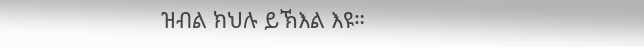ዝብል ክህሉ ይኽእል እዩ።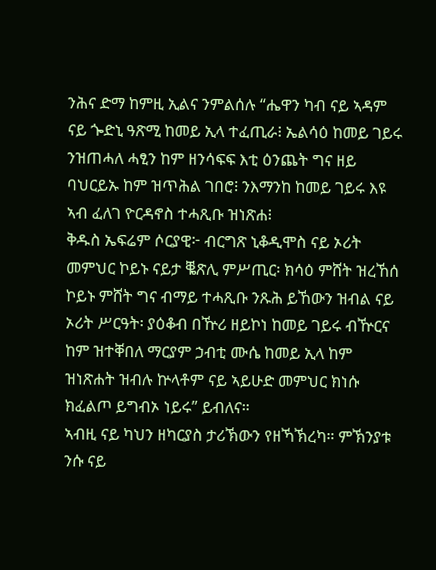ንሕና ድማ ከምዚ ኢልና ንምልሰሉ “ሔዋን ካብ ናይ ኣዳም ናይ ጐድኒ ዓጽሚ ከመይ ኢላ ተፈጢራ፧ ኤልሳዕ ከመይ ገይሩ ንዝጠሓለ ሓፂን ከም ዘንሳፍፍ እቲ ዕንጨት ግና ዘይ ባህርይኡ ከም ዝጥሕል ገበሮ፧ ንእማንከ ከመይ ገይሩ እዩ ኣብ ፈለገ ዮርዳኖስ ተሓጺቡ ዝነጽሐ፧
ቅዱስ ኤፍሬም ሶርያዊ፦ ብርግጽ ኒቆዲሞስ ናይ ኦሪት መምህር ኮይኑ ናይታ ቘጽሊ ምሥጢር፡ ክሳዕ ምሸት ዝረኸሰ ኮይኑ ምሸት ግና ብማይ ተሓጺቡ ንጹሕ ይኸውን ዝብል ናይ ኦሪት ሥርዓት፡ ያዕቆብ በዅሪ ዘይኮነ ከመይ ገይሩ ብዅርና ከም ዝተቐበለ ማርያም ኃብቲ ሙሴ ከመይ ኢላ ከም ዝነጽሐት ዝብሉ ኵላቶም ናይ ኣይሁድ መምህር ክነሱ ክፈልጦ ይግብኦ ነይሩ” ይብለና።
ኣብዚ ናይ ካህን ዘካርያስ ታሪኽውን የዘኻኽረካ። ምኽንያቱ ንሱ ናይ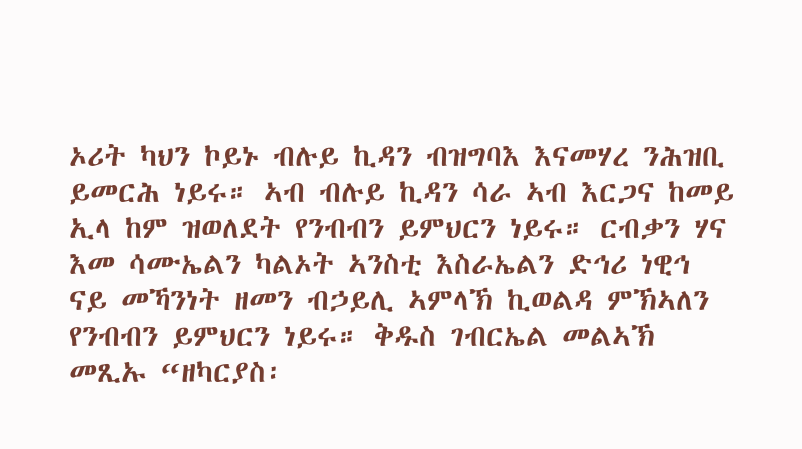ኦሪት ካህን ኮይኑ ብሉይ ኪዳን ብዝግባእ እናመሃረ ንሕዝቢ ይመርሕ ነይሩ። ኣብ ብሉይ ኪዳን ሳራ ኣብ እርጋና ከመይ ኢላ ከም ዝወለደት የንብብን ይምህርን ነይሩ። ርብቃን ሃና እመ ሳሙኤልን ካልኦት ኣንስቲ እስራኤልን ድኅሪ ነዊኅ ናይ መኻንነት ዘመን ብኃይሊ ኣምላኽ ኪወልዳ ምኽኣለን የንብብን ይምህርን ነይሩ። ቅዱስ ገብርኤል መልኣኽ መጺኡ “ዘካርያስ፡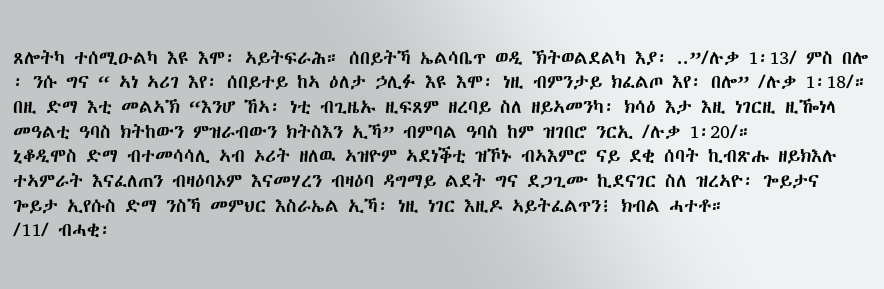ጸሎትካ ተሰሚዑልካ እዩ እሞ፡ ኣይትፍራሕ። ሰበይትኻ ኤልሳቤጥ ወዲ ኽትወልደልካ እያ፡ ..”/ሉቃ 1፡13/ ምስ በሎ ፡ ንሱ ግና “ ኣነ ኣሪገ እየ፡ ሰበይተይ ከኣ ዕለታ ኃሊፉ እዩ እሞ፡ ነዚ ብምንታይ ክፈልጦ እየ፡ በሎ” /ሉቃ 1፡18/። በዚ ድማ እቲ መልኣኽ “እንሆ ኸኣ፡ ነቲ ብጊዜኡ ዚፍጸም ዘረባይ ስለ ዘይኣመንካ፡ ክሳዕ እታ እዚ ነገርዚ ዚዀነላ መዓልቲ ዓባስ ክትከውን ምዝራብውን ክትስእን ኢኻ” ብምባል ዓባስ ከም ዝገበሮ ንርኢ /ሉቃ 1፡20/።
ኒቆዲሞስ ድማ ብተመሳሳሊ ኣብ ኦሪት ዘለዉ ኣዝዮም ኣደነቕቲ ዝኾኑ ብኣእምሮ ናይ ደቂ ሰባት ኪብጽሑ ዘይክእሉ ተኣምራት እናፈለጠን ብዛዕባኦም እናመሃረን ብዛዕባ ዳግማይ ልደት ግና ደጋጊሙ ኪደናገር ስለ ዝረኣዮ፡ ጐይታና ጐይታ ኢየሱስ ድማ ንስኻ መምህር እስራኤል ኢኻ፡ ነዚ ነገር እዚዶ ኣይትፈልጥን፧ ክብል ሓተቶ።
/11/ ብሓቂ፡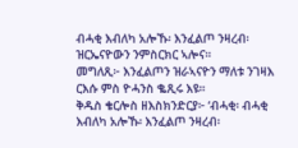ብሓቂ እብለካ አሎኹ፡ እንፈልጦ ንዛረብ፡ ዝርኤናዮውን ንምስርክር ኣሎና።
መግለጺ፦ እንፈልጦን ዝራኣናዮን ማለቱ ንገዛእ ርእሱ ምስ ዮሓንስ ቈጺሩ እዩ።
ቅዱስ ቄርሎስ ዘእስክንድርያ፦ ‘ብሓቂ፡ ብሓቂ እብለካ አሎኹ፡ እንፈልጦ ንዛረብ፡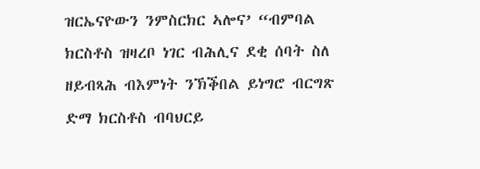ዝርኤናዮውን ንምስርክር ኣሎና’ “ብምባል ክርስቶስ ዝዛረቦ ነገር ብሕሊና ደቂ ሰባት ስለ ዘይብጻሕ ብእምነት ንኽቕበል ይነግሮ ብርግጽ ድማ ክርስቶስ ብባህርይ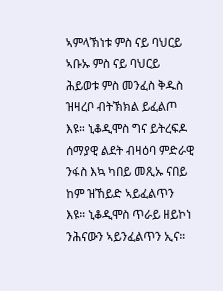ኣምላኽነቱ ምስ ናይ ባህርይ ኣቡኡ ምስ ናይ ባህርይ ሕይወቱ ምስ መንፈስ ቅዱስ ዝዛረቦ ብትኽክል ይፈልጦ እዩ። ኒቆዲሞስ ግና ይትረፍዶ ሰማያዊ ልደት ብዛዕባ ምድራዊ ንፋስ እኳ ካበይ መጺኡ ናበይ ከም ዝኸይድ ኣይፈልጥን እዩ። ኒቆዲሞስ ጥራይ ዘይኮነ ንሕናውን ኣይንፈልጥን ኢና።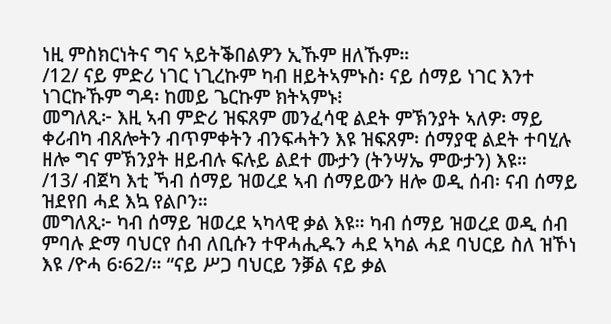ነዚ ምስክርነትና ግና ኣይትቕበልዎን ኢኹም ዘለኹም።
/12/ ናይ ምድሪ ነገር ነጊረኩም ካብ ዘይትኣምኑስ፡ ናይ ሰማይ ነገር እንተ ነገርኩኹም ግዳ፡ ከመይ ጌርኩም ክትኣምኑ፧
መግለጺ፦ እዚ ኣብ ምድሪ ዝፍጸም መንፈሳዊ ልደት ምኽንያት ኣለዎ፡ ማይ ቀሪብካ ብጸሎትን ብጥምቀትን ብንፍሓትን እዩ ዝፍጸም፡ ሰማያዊ ልደት ተባሂሉ ዘሎ ግና ምኽንያት ዘይብሉ ፍሉይ ልደተ ሙታን (ትንሣኤ ምውታን) እዩ።
/13/ ብጀካ እቲ ኻብ ሰማይ ዝወረደ ኣብ ሰማይውን ዘሎ ወዲ ሰብ፡ ናብ ሰማይ ዝደየበ ሓደ እኳ የልቦን።
መግለጺ፦ ካብ ሰማይ ዝወረደ ኣካላዊ ቃል እዩ። ካብ ሰማይ ዝወረደ ወዲ ሰብ ምባሉ ድማ ባህርየ ሰብ ለቢሱን ተዋሓሒዱን ሓደ ኣካል ሓደ ባህርይ ስለ ዝኾነ እዩ /ዮሓ 6፡62/። “ናይ ሥጋ ባህርይ ንቓል ናይ ቃል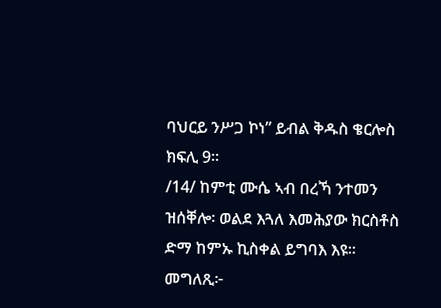ባህርይ ንሥጋ ኮነ” ይብል ቅዱስ ቄርሎስ ክፍሊ 9።
/14/ ከምቲ ሙሴ ኣብ በረኻ ንተመን ዝሰቐሎ፡ ወልደ እጓለ እመሕያው ክርስቶስ ድማ ከምኡ ኪስቀል ይግባእ እዩ።
መግለጺ፦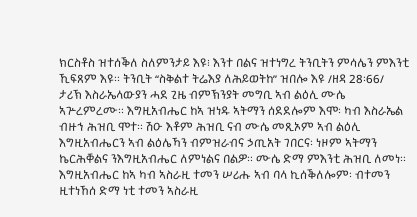ክርስቶስ ዝተሰቕለ ስለምንታይ እዩ፧ እንተ በልና ዝተነግረ ትንቢትን ምሳሌን ምእንቲ ኺፍጸም እዩ። ትንቢት “ስቅልተ ትሬእያ ለሕይወትከ” ዝበሎ እዩ /ዘዳ 28፡66/
ታሪኽ እስራኤላውያን ሓደ ጊዜ ብምኽንያት መግቢ ኣብ ልዕሊ ሙሴ ኣጕረምረሙ። እግዚአብሔር ከኣ ዝነዱ ኣትማን ሰደደሎም እሞ፡ ካብ እስራኤል ብዙኅ ሕዝቢ ሞተ። ሽዑ እቶም ሕዝቢ ናብ ሙሴ መጺኦም ኣብ ልዕሊ እግዚአብሔርን ኣብ ልዕሌኻን ብምዝራብና ኃጢአት ገበርና፡ ነዞም ኣትማን ኬርሕቐልና ንእግዚአብሔር ለምነልና በልዎ። ሙሴ ድማ ምእንቲ ሕዝቢ ለመነ። እግዚአብሔር ከኣ ካብ ኣስራዚ ተመን ሠሪሑ ኣብ ባላ ኪሰቕለሎም፡ ብተመን ዚተነኸሰ ድማ ነቲ ተመን ኣስራዚ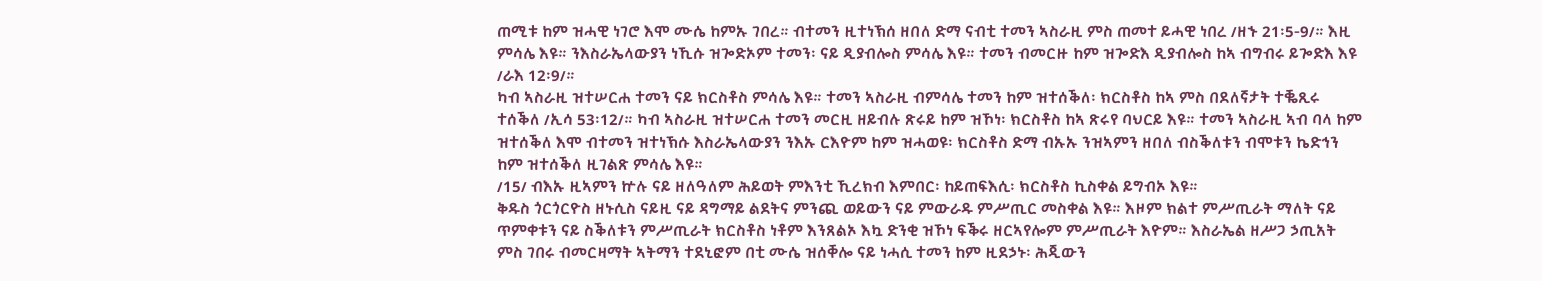ጠሚቱ ከም ዝሓዊ ነገሮ እሞ ሙሴ ከምኡ ገበረ። ብተመን ዚተነኽሰ ዘበለ ድማ ናብቲ ተመን ኣስራዚ ምስ ጠመተ ይሓዊ ነበረ /ዘኁ 21፡5-9/። እዚ ምሳሌ እዩ። ንእስራኤላውያን ነኺሱ ዝጐድኦም ተመን፡ ናይ ዲያብሎስ ምሳሌ እዩ። ተመን ብመርዙ ከም ዝጐድእ ዲያብሎስ ከኣ ብግብሩ ይጐድእ እዩ /ራእ 12፡9/።
ካብ ኣስራዚ ዝተሠርሐ ተመን ናይ ክርስቶስ ምሳሌ እዩ። ተመን ኣስራዚ ብምሳሌ ተመን ከም ዝተሰቕለ፡ ክርስቶስ ከኣ ምስ በደለኛታት ተቘጺሩ ተሰቕለ /ኢሳ 53፡12/። ካብ ኣስራዚ ዝተሠርሐ ተመን መርዚ ዘይብሉ ጽሩይ ከም ዝኾነ፡ ክርስቶስ ከኣ ጽሩየ ባህርይ እዩ። ተመን ኣስራዚ ኣብ ባላ ከም ዝተሰቕለ እሞ ብተመን ዝተነኽሱ እስራኤላውያን ንእኡ ርእዮም ከም ዝሓወዩ፡ ክርስቶስ ድማ ብኡኡ ንዝኣምን ዘበለ ብስቕለቱን ብሞቱን ኬድኅን ከም ዝተሰቕለ ዚገልጽ ምሳሌ እዩ።
/15/ ብእኡ ዚኣምን ኵሉ ናይ ዘለዓለም ሕይወት ምእንቲ ኺረክብ እምበር፡ ከይጠፍእሲ፡ ክርስቶስ ኪስቀል ይግብኦ እዩ።
ቅዱስ ጎርጎርዮስ ዘኑሲስ ናይዚ ናይ ዳግማይ ልደትና ምንጪ ወይውን ናይ ምውራዱ ምሥጢር መስቀል እዩ። እዞም ክልተ ምሥጢራት ማለት ናይ ጥምቀቱን ናይ ስቕለቱን ምሥጢራት ክርስቶስ ነቶም እንጸልኦ እኳ ድንቂ ዝኾነ ፍቕሩ ዘርኣየሎም ምሥጢራት እዮም። እስራኤል ዘሥጋ ኃጢአት ምስ ገበሩ ብመርዛማት ኣትማን ተደኒፎም በቲ ሙሴ ዝሰቐሎ ናይ ነሓሲ ተመን ከም ዚደኃኑ፡ ሕጂውን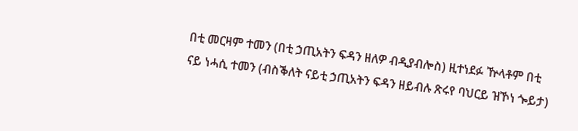በቲ መርዛም ተመን (በቲ ኃጢአትን ፍዳን ዘለዎ ብዲያብሎስ) ዚተነደፉ ዅላቶም በቲ ናይ ነሓሲ ተመን (ብስቕለት ናይቲ ኃጢአትን ፍዳን ዘይብሉ ጽሩየ ባህርይ ዝኾነ ጐይታ)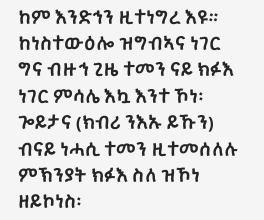ከም እንድኅን ዚተነግረ እዩ። ከነስተውዕሎ ዝግብኣና ነገር ግና ብዙኅ ጊዜ ተመን ናይ ክፉእ ነገር ምሳሌ እኳ እንተ ኾነ፡ ጐይታና (ክብሪ ንእኡ ይኹን) ብናይ ነሓሲ ተመን ዚተመሰለሉ ምኽንያት ክፉእ ስለ ዝኾነ ዘይኮነስ፡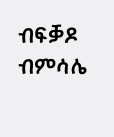ብፍቓዶ ብምሳሌ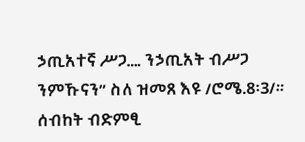ኃጢአተኛ ሥጋ…. ንኃጢአት ብሥጋ ንምኹናን” ስለ ዝመጸ እዩ /ሮሜ.8፡3/።
ሰብከት ብድምፂ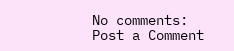No comments:
Post a Comment